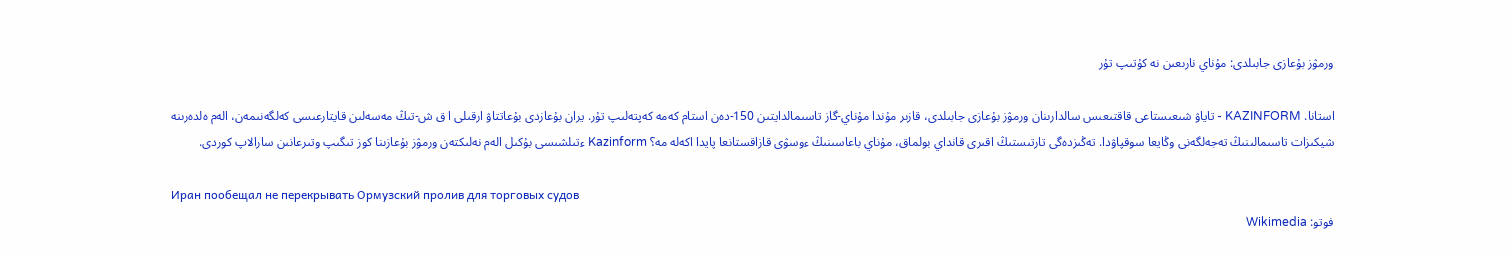ورمۋز بۇعازى جابىلدى: مۇناي نارىعىن نە كۇتىپ تۇر

استانا. KAZINFORM - تاياۋ شىعىستاعى قاقتىعىس سالدارىنان ورمۋز بۇعازى جابىلدى، قازىر مۇندا مۇناي-گاز تاسىمالدايتىن 150-دەن استام كەمە كەپتەلىپ تۇر. يران بۇعازدى بۇعاتتاۋ ارقىلى ا ق ش-تىڭ مەسەلىن قايتارعىسى كەلگەنىمەن، الەم ەلدەرىنە شيكىزات تاسىمالىنىڭ تەجەلگەنى وڭايعا سوقپاۋدا. تەڭىزدەگى تارتىستىڭ اقىرى قانداي بولماق، مۇناي باعاسىنىڭ ءوسۋى قازاقستانعا پايدا اكەلە مە؟ Kazinform ءتىلشىسى بۇكىل الەم نەلىكتەن ورمۋز بۇعازىنا كوز تىگىپ وتىرعانىن سارالاپ كوردى.

Иран пообещал не перекрывать Ормузский пролив для торговых судов
فوتو: Wikimedia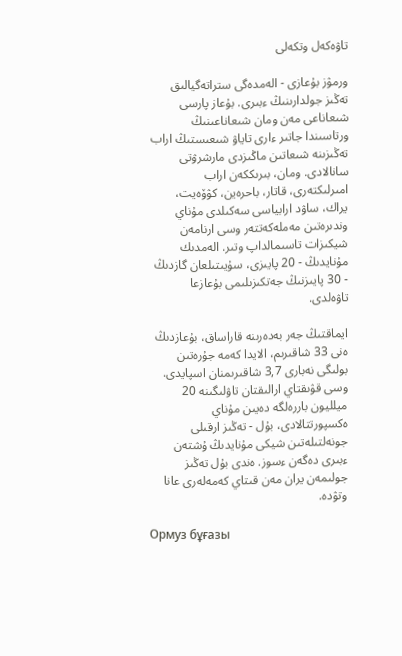تاۋەكەل وتكەلى

ورمۋز بۇعازى - الەمدەگى ستراتەگيالىق تەڭىز جولدارىنىڭ ءبىرى. بۇعاز پارسى شىعاناعى مەن ومان شىعاناعىنىڭ ورتاسىندا جاتىر ءارى تاياۋ شىعىستىڭ اراب تەڭىزىنە شىعاتىن ماڭىزدى مارشرۋتى سانالادى. ومان، بىرىككەن اراب امىرلىكتەرى، قاتار، باحرەين، كۋۆەيت، يراك، ساۋد ارابياسى سەكىلدى مۇناي وندىرەتىن مەملەكەتتەر وسى ارنامەن شيكىزات تاسىمالداپ وتىر. الەمدىك مۇنايدىڭ - 20 پايىزى، سۇيىتىلعان گازدىڭ - 30 پايىزنىڭ جەتكىزىلىمى بۇعازعا تاۋەلدى.

ايماقتىڭ جەر بەدەرىنە قاراساق، بۇعازدىڭ ەنى 33 شاقىرىم، الايدا كەمە جۇرەتىن بولىگى نەبارى 3,7 شاقىرىمنان اسپايدى. وسى قۋىقتاي ارالىقتان تاۋلىگىنە 20 ميلليون باررەلگە دەيىن مۇناي ەكسپورتتالادى، بۇل - تەڭىز ارقىلى جونەلتىلەتىن شيكى مۇنايدىڭ ۇشتەن ءبىرى دەگەن ءسوز. ەندى بۇل تەڭىز جولىمەن يران مەن قىتاي كەمەلەرى عانا وتۋدە.

Ормуз бұғазы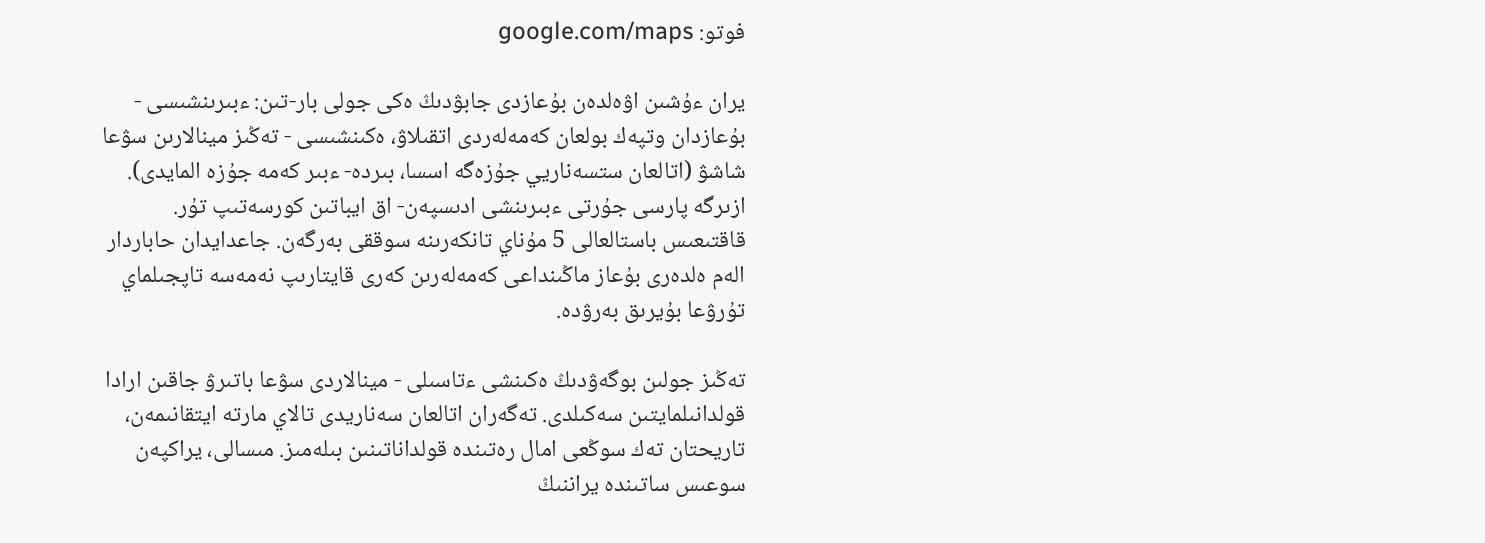فوتو: google.com/maps

يران ءۇشىن اۋەلدەن بۇعازدى جابۋدىڭ ەكى جولى بار-تىن: ءبىرىنشىسى - بۇعازدان وتپەك بولعان كەمەلەردى اتقىلاۋ، ەكىنشىسى - تەڭىز مينالارىن سۋعا شاشۋ (اتالعان ستسەناريي جۇزەگە اسسا، بىردە- ءبىر كەمە جۇزە المايدى). ازىرگە پارسى جۇرتى ءبىرىنشى ادىسپەن- اق ايباتىن كورسەتىپ تۇر. قاقتىعىس باستالعالى 5 مۇناي تانكەرىنە سوققى بەرگەن. جاعدايدان حاباردار الەم ەلدەرى بۇعاز ماڭىنداعى كەمەلەرىن كەرى قايتارىپ نەمەسە تاپجىلماي تۇرۋعا بۇيرىق بەرۋدە.

تەڭىز جولىن بوگەۋدىڭ ەكىنشى ءتاسىلى - مينالاردى سۋعا باتىرۋ جاقىن ارادا قولدانىلمايتىن سەكىلدى. تەگەران اتالعان سەناريدى تالاي مارتە ايتقانىمەن، تاريحتان تەك سوڭعى امال رەتىندە قولداناتىنىن بىلەمىز. مىسالى، يراكپەن سوعىس ساتىندە يراننىڭ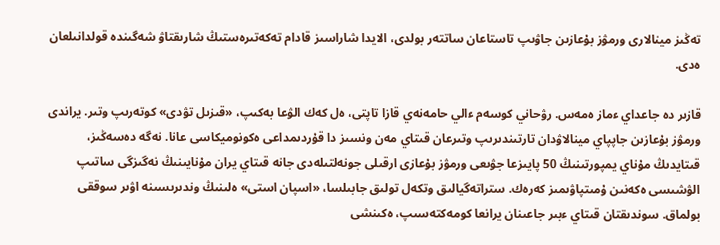تەڭىز مينالارى ورمۋز بۇعازىن جاۋىپ تاستاعان ساتتەر بولدى، الايدا شاراسىز قادام تەكەتىرەستىڭ شارىقتاۋ شەگىندە قولدانىلعان ەدى.

قازىر دە جاعداي ءماز ەمەس. رۋحاني كوسەم ءالي حامەنەي قازا تاپتى، ەل كەك الۋعا بەكىپ، «قىزىل تۋدى» كوتەرىپ وتىر. يراندى ورمۋز بۇعازىن جاپپاي مينالاۋدان تارتىندىرىپ وتىرعان قىتاي مەن ونسىز دا قۇردىمداعى ەكونوميكاسى عانا. نەگە دەسەڭىز، قىتايدىڭ مۇناي يمپورتىنىڭ 50 پايىزعا جۋىعى ورمۋز بۇعازى ارقىلى جونەلتىلەدى جانە قىتاي يران مۇنايىنىڭ نەگىزگى ساتىپ الۋشىسى ەكەنىن ۇمىتپاۋىمىز كەرەك. ستراتەگيالىق وتكەل تولىق جابىلسا، «اسپان استى» ەلىنىڭ وندىرىسىنە اۋىر سوققى بولماق. سوندىقتان قىتاي ءبىر جاعىنان يرانعا كومەكتەسىپ، ەكىنشى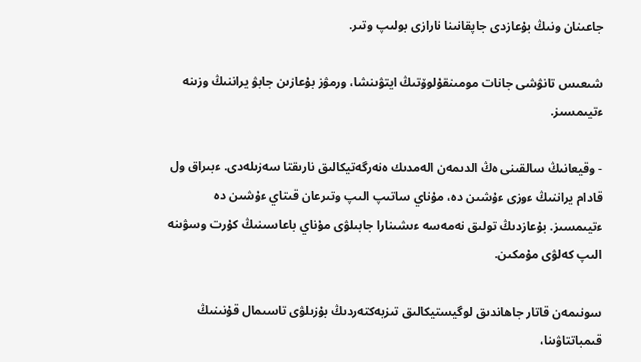جاعىنان ونىڭ بۇعازدى جاپقانىنا نارازى بولىپ وتىر.

شىعىس تانۋشى جانات مومىنقۇلوۆتىڭ ايتۋىنشا، ورمۋز بۇعازىن جابۋ يراننىڭ وزىنە ءتيىمسىز.

- وقيعانىڭ سالقىنى ەڭ الدىمەن الەمدىك ەنەرگەتيكالىق نارىقتا سەزىلەدى. ءبىراق ول قادام يراننىڭ ءوزى ءۇشىن دە، مۇناي ساتىپ الىپ وتىرعان قىتاي ءۇشىن دە ءتيىمسىز. بۇعازدىڭ تولىق نەمەسە ءىشىنارا جابىلۋى مۇناي باعاسىنىڭ كۇرت وسۋىنە الىپ كەلۋى مۇمكىن.

سونىمەن قاتار جاھاندىق لوگيستيكالىق تىزبەكتەردىڭ بۇزىلۋى تاسىمال قۇنىنىڭ قىمباتتاۋىنا،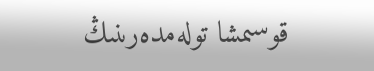قوسىمشا تولەمدەرىنىڭ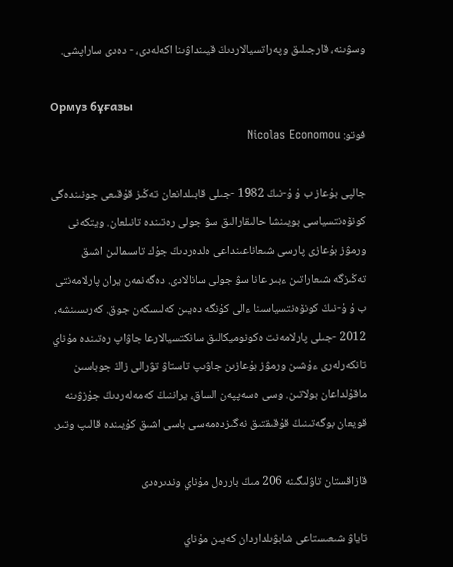وسۋىنە، قارجىلىق وپەراتسيالاردىڭ قيىنداۋىنا اكەلەدى، - دەدى ساراپشى.

Ормуз бұғазы
فوتو: Nicolas Economou

جالپى بۇعاز ب ۇ ۇ-نىڭ 1982 -جىلى قابىلدانعان تەڭىز قۇقىعى جونىندەگى كونۆەنتسياسى بويىنشا حالىقارالىق سۋ جولى رەتىندە تانىلعان. ويتكەنى ورمۋز بۇعازى پارسى شىعاناعىنداعى ەلدەردىڭ جۇك تاسىمالىن اشىق تەڭىزگە شىعاراتىن ءبىر عانا سۋ جولى سانالادى. دەگەنمەن يران پارلامەنتى ب ۇ ۇ-نىڭ كونۆەنتسياسىنا ءالى كۇنگە دەيىن كەلىسكەن جوق. كەرىسىنشە، 2012 -جىلى پارلامەنت ەكونوميكالىق سانكتسيالارعا جاۋاپ رەتىندە مۇناي تانكەرلەرى ءۇشىن ورمۋز بۇعازىن جاۋىپ تاستاۋ تۋرالى زاڭ جوباسىن ماقۇلداعان بولاتىن. وسى ەسەپپەن الساق، يراننىڭ كەمەلەردىڭ جۇزۋىنە قويعان بوگەتىنىڭ قۇقىقتىق نەگىزدەمەسى باسى اشىق كۇيىندە قالىپ وتىر.

قازاقستان تاۋلىگىنە 206 مىڭ باررەل مۇناي وندىرەدى

تاياۋ شىعىستاعى شابۋىلداردان كەيىن مۇناي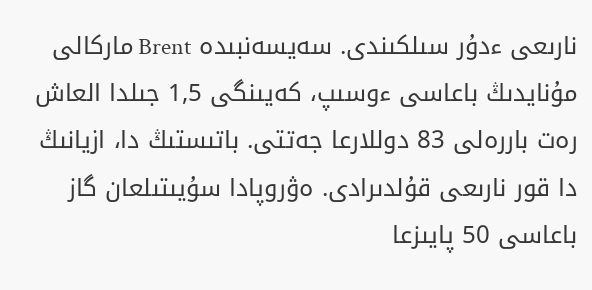نارىعى ءدۇر سىلكىندى. سەيسەنبىدە Brent ماركالى مۇنايدىڭ باعاسى ءوسىپ، كەيىنگى 1,5 جىلدا العاش رەت باررەلى 83 دوللارعا جەتتى. باتىستىڭ دا، ازيانىڭ دا قور نارىعى قۇلدىرادى. ەۋروپادا سۇيىتىلعان گاز باعاسى 50 پايىزعا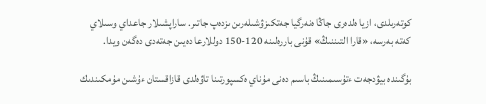كوتەرىلدى، ازيا ەلدەرى جاڭا ەنەرگيا جەتكىزۋشىلەرىن ىزدەپ جاتىر. ساراپشىلار جاعداي وسىلاي كەتە بەرسە، «قارا التىننىڭ» قۇنى باررەلىنە 120-150 دوللارعا دەيىن جەتەدى دەگەن ويدا.

بۇگىندە بيۋدجەت ءتۇسىمىنىڭ باسىم دەنى مۇناي ەكسپورتىنا تاۋەلدى قازاقستان ءۇشىن مۇمكىندىك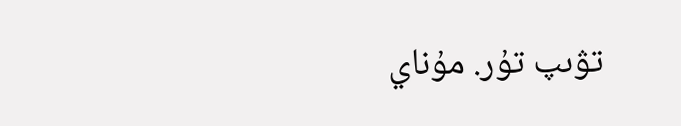تۋىپ تۇر. مۇناي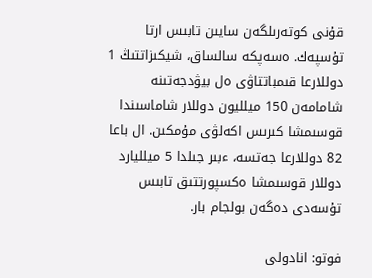قۇنى كوتەرىلگەن سايىن تابىس ارتا تۇسپەك. ەسەپكە سالساق، شيكىزاتتىڭ 1 دوللارعا قىمباتتاۋى ەل بيۋدجەتىنە شامامەن 150 ميلليون دوللار شاماسىندا قوسىمشا كىرىس اكەلۋى مۇمكىن. ال باعا 82 دوللارعا جەتسە، ءبىر جىلدا 5 ميلليارد دوللار قوسىمشا ەكسپورتتىق تابىس تۇسەدى دەگەن بولجام بار.

فوتو: انادولى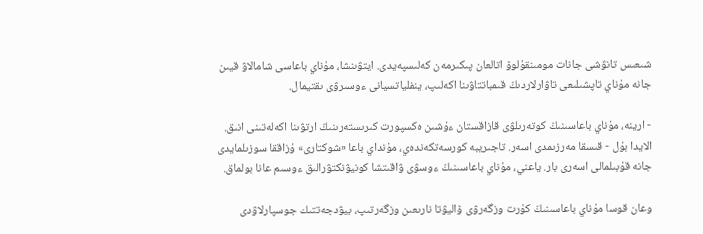شىعىس تانۋشى جانات مومىنقۇلوۆ اتالعان پىكىرمەن كەلىسپەيدى. ايتۋىنشا، مۇناي باعاسى شامالاۋ قيىن جانە مۇناي تاپشىلىعى تاۋارلاردىڭ قىمباتتاۋىنا اكەلىپ، ينفلياتسيانى ءوسىرۋى ىقتيمال.

- ارينە، مۇناي باعاسىنىڭ كوتەرىلۋى قازاقستان ءۇشىن ەكسپورت كىرىستەرىنىڭ ارتۋىنا اكەلەتىنى انىق. الايدا بۇل - قىسقا مەرزىمدى اسەر. تاجىريبە كورسەتكەندەي، مۇنداي باعا «شوكتارى» ۇزاققا سوزىلمايدى جانە قۇبىلمالى اسەرى بار. ياعني، مۇناي باعاسىنىڭ ءوسۋى ۋاقىتشا كونيۋنكتۋرالىق ءوسىم عانا بولماق.

وعان قوسا مۇناي باعاسىنىڭ كۇرت وزگەرۋى ۆاليۋتا نارىعىن وزگەرتىپ، بيۋدجەتتىك جوسپارلاۋدى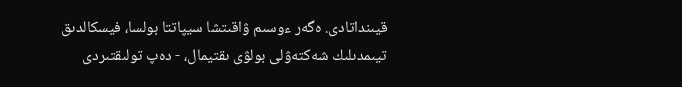قيىنداتادى. ەگەر ءوسىم ۋاقىتشا سيپاتتا بولسا، فيسكالدىق تيىمدىلىك شەكتەۋلى بولۋى ىقتيمال، - دەپ تولىقتىردى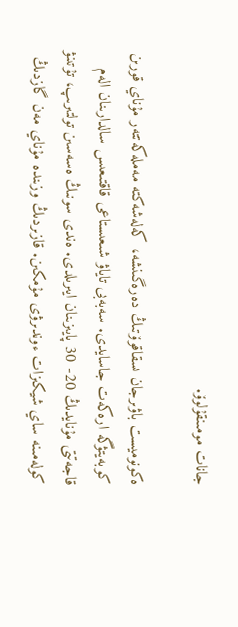جانات مومىنقۇلوۆ.

ەكونوميست باۋىرجان ىسقاقوۆتىڭ دەرەگىنشە، كەلەشەكتە مەملەكەتتەر مۇناي قورىن كوبەيتۋگە ارەكەت جاسايدى. سەبەبى تاياۋ شىعىستاعى قاقتىعىس سالدارىنان الەم قاجەتتى مۇنايدىڭ 20- 30 پايىزىنان ايىرىلدى. ەندى سونىڭ ەسەسىن تولتىرىپ، تۇتىنۋ كولەمىنە ساي شيكىزات ءوندىرۋى مۇمكىن. قازىردىڭ وزىندە مۇناي مەن گازدىڭ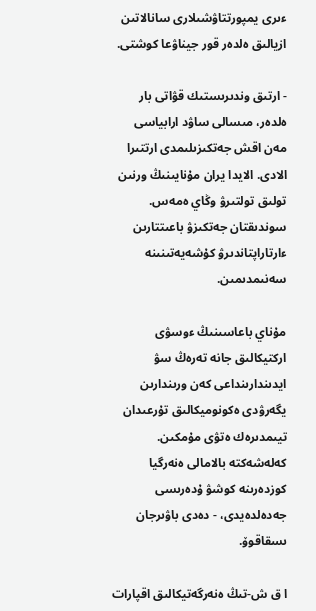ءىرى يمپورتتاۋشىلارى سانالاتىن ازيالىق ەلدەر قور جيناۋعا كوشتى.

- ارتىق وندىرىستىك قۋاتى بار ەلدەر، مىسالى ساۋد ارابياسى مەن اقش جەتكىزىلىمدى ارتتىرا الادى. الايدا يران مۇنايىنىڭ ورنىن تولىق تولتىرۋ وڭاي ەمەس. سوندىقتان جەتكىزۋ باعىتتارىن ءارتاراپتاندىرۋ كۇشەيەتىنىنە سەنىمدىمىن.

مۇناي باعاسىنىڭ ءوسۋى اركتيكالىق جانە تەرەڭ سۋ ايدىندارىنداعى كەن ورىندارىن يگەرۋدى ەكونوميكالىق تۇرعىدان تيىمدىرەك ەتۋى مۇمكىن. كەلەشەكتە بالامالى ەنەرگيا كوزدەرىنە كوشۋ ۇدەرىسى جەدەلدەيدى، - دەدى باۋىرجان ىسقاقوۆ.

ا ق ش-تىڭ ەنەرگەتيكالىق اقپارات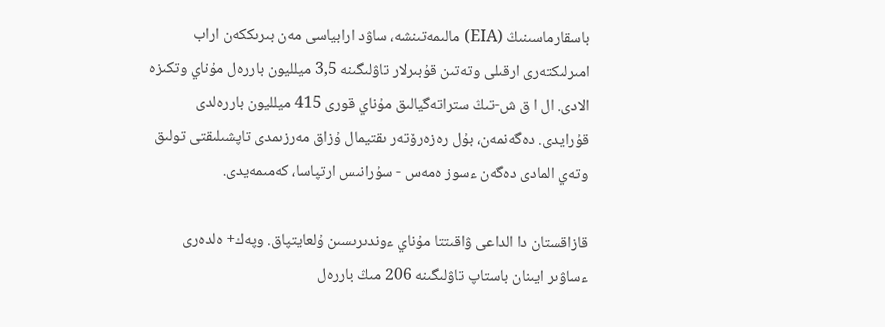باسقارماسىنىڭ (EIA) مالىمەتىنشە، ساۋد ارابياسى مەن بىرىككەن اراب امىرلىكتەرى ارقىلى وتەتىن قۇبىرلار تاۋلىگىنە 3,5 ميلليون باررەل مۇناي وتكىزە الادى. ال ا ق ش-تىڭ ستراتەگيالىق مۇناي قورى 415 ميلليون باررەلدى قۇرايدى. دەگەنمەن، بۇل رەزەرۆتەر ىقتيمال ۇزاق مەرزىمدى تاپشىلىقتى تولىق وتەي المادى دەگەن ءسوز ەمەس - سۇرانىس ارتپاسا، كەمىمەيدى.

قازاقستان دا الداعى ۋاقىتتا مۇناي ءوندىرىسىن ۇلعايتپاق. وپەك+ ەلدەرى ءساۋىر ايىنان باستاپ تاۋلىگىنە 206 مىڭ باررەل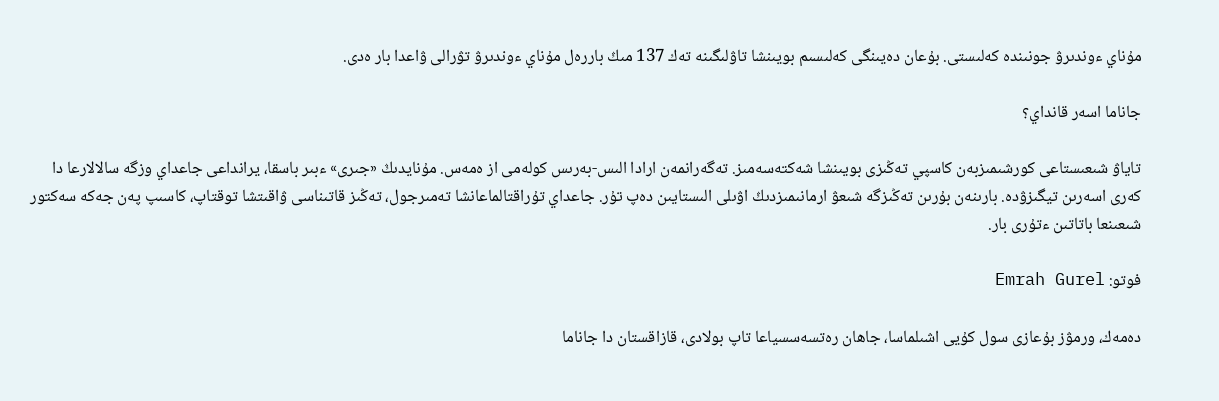مۇناي ءوندىرۋ جونىندە كەلىستى. بۇعان دەيىنگى كەلىسىم بويىنشا تاۋلىگىنە تەك 137 مىڭ باررەل مۇناي ءوندىرۋ تۋرالى ۋاعدا بار ەدى.

جاناما اسەر قانداي؟

تاياۋ شىعىستاعى كورشىمىزبەن كاسپي تەڭىزى بويىنشا شەكتەسەمىز. تەگەرانمەن ارادا الىس-بەرىس كولەمى از ەمەس. مۇنايدىڭ «جىرى» ءبىر باسقا، يرانداعى جاعداي وزگە سالالارعا دا كەرى اسەرىن تيگىزۋدە. بارىنەن بۇرىن تەڭىزگە شىعۋ ارمانىمىزدىڭ اۋىلى الىستايىن دەپ تۇر. جاعداي تۇراقتالماعانشا تەمىرجول، تەڭىز قاتىناسى ۋاقىتشا توقتاپ، كاسىپ پەن جەكە سەكتور شىعىنعا باتاتىن ءتۇرى بار.

فوتو: Emrah Gurel

دەمەك، ورمۋز بۇعازى سول كۇيى اشىلماسا، جاھان رەتسەسسياعا تاپ بولادى، قازاقستان دا جاناما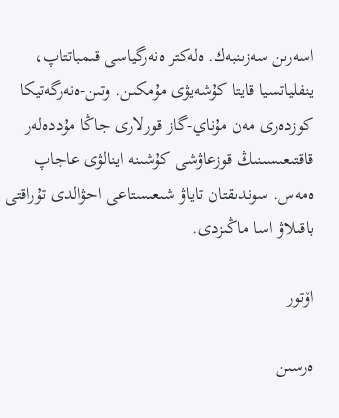اسەرىن سەزىنبەك. ەلەكتر ەنەرگياسى قىمباتتاپ، ينفلياتسيا قايتا كۇشەيۋى مۇمكىن. وتىن-ەنەرگەتيكا كوزدەرى مەن مۇناي-گاز قورلارى جاڭا مۇددەلەر قاقتىعىسىنىڭ قوزعاۋشى كۇشىنە اينالۋى عاجاپ ەمەس. سوندىقتان تاياۋ شىعىستاعى احۋالدى تۇراقتى باقىلاۋ اسا ماڭىزدى.

اۆتور

ەرسىن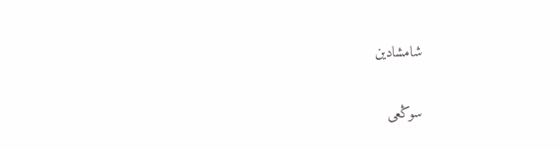شامشادين

سوڭعى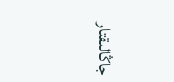جاڭالىقتار